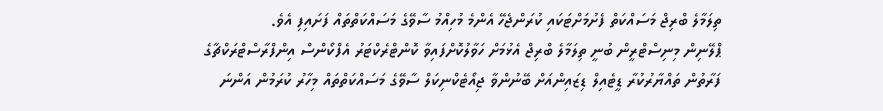ތިލަމާލެ ބްރިޖް މަސައްކަތް ފެށުމަށްޓަކައި ކުރަންޖެހޭ އެންމެ މުހިއްމު ސާވޭގެ މަސައްކަތްތައް ފަށައިފި އެވެ.
ޕްލޭނިން މިނިސްޓްރީން ބުނީ ތިލަމާލެ ބްރިޖް އެޅުމަށް ހަވާލުކޮށްފައިވާ ކޮންޓްރެކްޓަރު އެފްކޯންސް އިންފްރާސްޓްރަކްޗާގެ ފަރާތުން ތައްޔާރުކުރާ ޑީޓެއިލް ޑިޒައިންއަށް ބޭނުންވާ ޖިއޯޓެކްނިކަލް ސާވޭގެ މަސައްކަތްތައް މިހާރު ކުރަމުން އަންނަ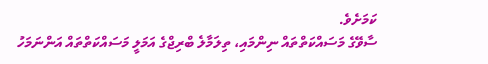ކަމަށެވެ.
ސާވޭގެ މަސައްކަތްތައް ނިންމައި، ތިލަމާލެ ބްރިޖްގެ އަމަލީ މަސައްކަތްތައް އަންނަމަހު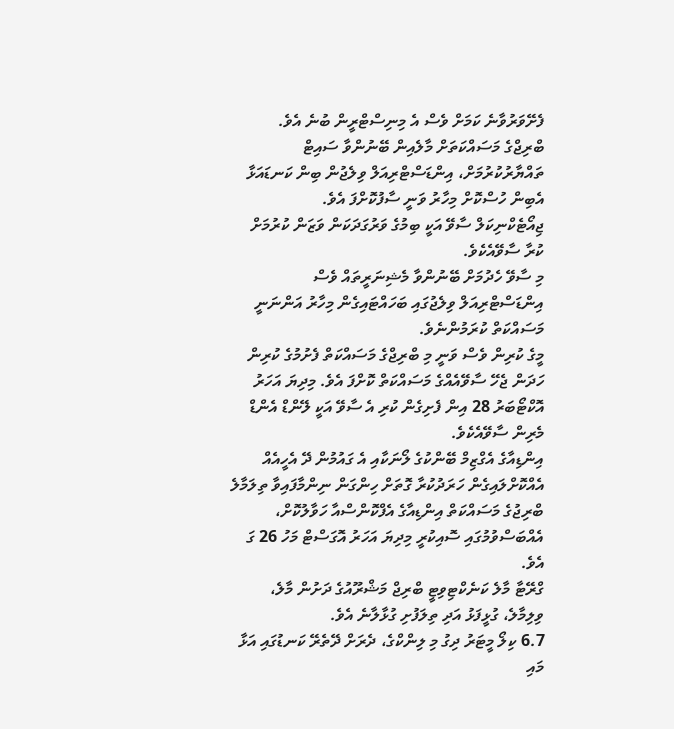ފެށޭވަރުވާނެ ކަމަށް ވެސް އެ މިނިސްޓްރީން ބުނެ އެވެ.
ބްރިޖްގެ މަސައްކަތަށް މާލެއިން ބޭނުންވާ ސައިޓް ތައްޔާރުކުރުމަށް، އިންޑަސްޓްރިއަލް ވިލެޖުން ބިން ކަނޑައަޅާ އެބިން ހުސްކޮށް މިހާރު ވަނީ ސާފުކޮށްފަ އެވެ.
ޖިއޯޓެކްނިކަލް ސާވޭ އަކީ ބިމުގެ ވަރުގަދަކަން ވަޒަން ކުރުމަށް ކުރާ ސާވޭއެކެވެ.
މި ސާވޭ ހެދުމަށް ބޭނުންވާ މެޝިނަރީތައް ވެސް އިންޑަސްޓްރިއަލް ވިލެޖުގައި ބަހައްޓައިގެން މިހާރު އަންނަނީ މަސައްކަތް ކުރަމުންނެވެ.
މީގެ ކުރިން ވެސް ވަނީ މި ބްރިޖްގެ މަސައްކަތް ފެށުމުގެ ކުރިން ހަދަން ޖެހޭ ސާވޭއެއްގެ މަސައްކަތް ކޮށްފަ އެވެ. މިދިޔަ އަހަރު އޮކްޓޯބަރު 28 އިން ފެށިގެން ކުރި އެ ސާވޭ އަކީ ލޭންޑް އެންޑް މެރިން ސާވޭއެކެވެ.
އިންޑިއާގެ އެގްޒިމް ބޭންކުގެ ލޯނަކާއި އެ ގައުމުން ދޭ އެހީއެއް އެއްކޮށްލައިގެން ހަރަދުކުރާ ގޮތަށް ހިންގަން ނިންމާފައިވާ ތިލަމާލެ ބްރިޖުގެ މަސައްކަތް އިންޑިއާގެ އެފްކޮންސްއާ ހަވާލުކޮށް، އެއްބަސްވުމުގައި ސޮއިކުރީ މިދިޔަ އަހަރު އޮގަސްޓް މަހު 26 ގަ އެވެ.
ގްރޭޓާ މާލެ ކަނެކްޓިވިޓީ ބްރިޖް މަޝްރޫއުގެ ދަށުން މާލެ، ވިލިމާލެ، ގުޅީފަޅު އަދި ތިލަފުށި ގުޅާލާނެ އެވެ.
6.7 ކިލޯ މީޓަރު ދިގު މި ލިންކްގެ، ދެރަށް ދޭތެރޭ ކަނޑުގައި އަޅާ މައި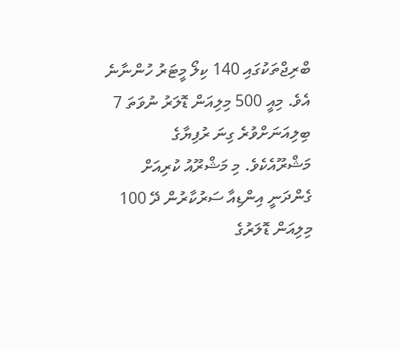ބްރިޖްތަކުގައި 140 ކިލޯ މީޓަރު ހުންނާނެ އެވެ. މިއީ 500 މިލިއަން ޑޮލަރު ނުވަތަ 7 ބިލިއަނަށްވުރެ ގިނަ ރުފިޔާގެ މަޝްރޫއެކެވެ. މި މަޝްރޫއު ކުރިއަށް ގެންދަނީ އިންޑިއާ ސަރުކާރުން ދޭ 100 މިލިއަން ޑޮލަރުގެ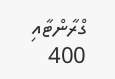ގްރާންޓާއި 400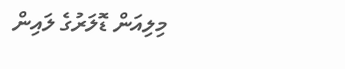މިލިއަން ޑޮލަރުގެ ލައިން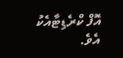އޮފް ކްރެޑިޓާއެކު އެވެ.